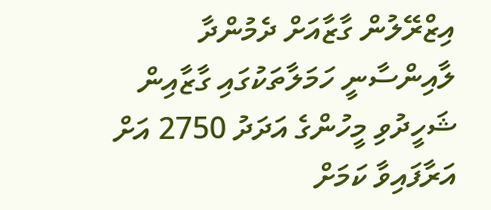އިޒްރޭލުން ގާޒާއަށް ދެމުންދާ ލާއިންސާނީ ހަމަލާތަކުގައި ގާޒާއިން ޝަހީދުވި މީހުންގެ އަދަދު 2750 އަށް އަރާފައިވާ ކަމަށް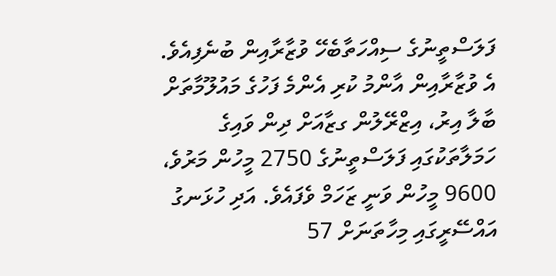ފަލަސްތީނުގެ ސިއްހަތާބެހޭ ވުޒާރާއިން ބުނެފިއެވެ.
އެ ވުޒާރާއިން އާންމު ކުރި އެންމެ ފަހުގެ މައުލޫމާތަށް ބާލާ އިރު، އިޒްރޭލުން ގޒާއަށް ދިން ވައިގެ ހަމަލާތަކުގައި ފަލަސްތީނުގެ 2750 މީހުން މަރުވެ، 9600 މީހުން ވަނީ ޒަހަމް ވެފައެވެ. އަދި ހުޅަނގު އައްސޭރީގައި މިހާތަނަށް 57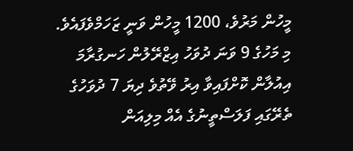މީހުން މަރުވެ، 1200 މީހުން ވަނީ ޒަހަމްވެފައެވެ.
މި މަހުގެ 9 ވަނަ ދުވަހު އިޒްރޭލުން ހަނގުރާމަ އިއުލާން ކޮށްފައިވާ އިރު ވޭތުވެ ދިޔަ 7 ދުވަހުގެ ތެރޭގައި ފަލަސްތީނުގެ އެއް މިލިއަން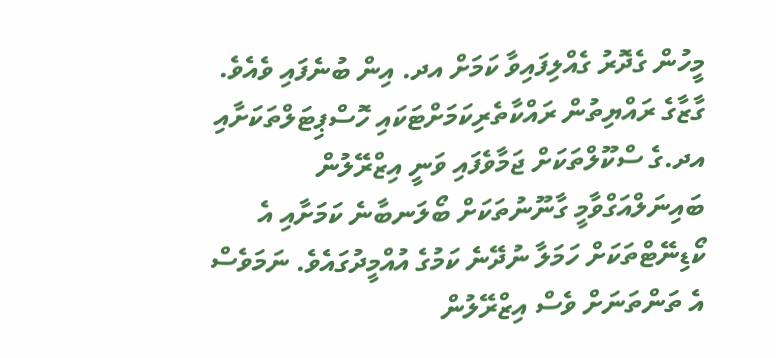މީހުން ގެދޮރު ގެއްލިފައިވާ ކަމަށް އދ. އިން ބުނެފައި ވެއެވެ.
ގާޒާގެ ރައްޔިތުން ރައްކާތެރިކަމަށްޓަކައި ހޮސްޕިޓަލްތަކަށާއި އދ.ގެ ސްކޫލްތަކަށް ޖަމާވެފައި ވަނީ އިޒްރޭލުން ބައިނަލްއަގްވާމީ ގާނޫނުތަކަށް ބޯލަނބާނެ ކަމަށާއި އެ ކޯޑިނޭޓްތަކަށް ހަމަލާ ނުދޭނެ ކަމުގެ އުއްމީދުގައެވެ. ނަމަވެސް އެ ތަންތަނަށް ވެސް އިޒްރޭލުން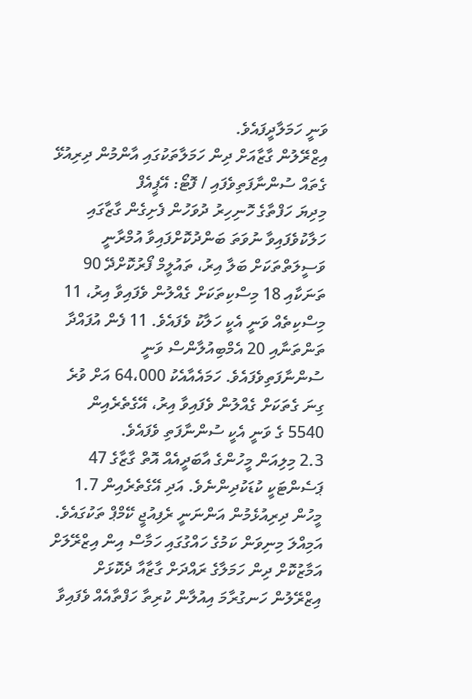ވަނީ ހަމަލާދީފައެވެ.
އިޒްރޭލުން ގާޒާއަށް ދިން ހަމަލާތަކުގައި އާންމުން ދިރިއުޅޭ ގެތައް ސުންނާފަތިވެފައި / ފޮޓޯ: އޭޕީއެފް
މިދިޔަ ހަފްތާގެ ހޮނިހިރު ދުވަހުން ފެށިގެން ގާޒާގައި ހަލާކުވެފައިވާ ނުވަތަ ބަންދުކޮށްފައިވާ އުމްރާނީ ވަސީލަތްތަކަށް ބަލާ އިރު، ތައުލީމް ފޯރުކޮށްދޭ 90 ތަނަކާއި 18 މިސްކިތަކަށް ގެއްލުން ވެފައިވާ އިރު، 11 މިސްކިތެއް ވަނީ އެކީ ހަލާކު ވެފައެވެ. 11 ފެން އުފައްދާ ތަންތަނާއި 20 އެމްބިއުލާންސް ވަނީ ސުންނާފަތިވެފައެވެ. ހަމައެއާއެކު 64،000 އަށް ވުރެ ގިނަ ގެތަކަށް ގެއްލުން ވެފައިވާ އިރު، އޭގެތެރެއިން 5540 ގެ ވަނީ އެކީ ސުންނާފަތި ވެފައެވެ.
2.3 މިލިއަން މީހުންގެ އާބަދީއެއް އޮތް ގާޒާގެ 47 ޕަސެންޓަކީ ކުޑަކުދިންނެވެ. އަދި އޭގެތެރެއިން 1.7 މީހުން ދިރިއުޅެމުން އަންނަނީ ރެފިއުޖީ ކޭމްޕް ތަކުގައެވެ.
އަމިއްލަ މިނިވަން ކަމުގެ ހައްގުގައި ހަމާސް އިން އިޒްރޭލަށް އަމާޒުކޮށް ދިން ހަމަލާގެ ރައްދަށް ގާޒާއާ ދެކޮޅަށް އިޒްރޭލުން ހަނގުރާމަ އިއުލާން ކުރިތާ ހަފްތާއެއް ވެފައިވާ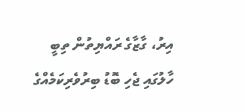އިރު، ގާޒާގެ ރައްޔިތުން ތިބީ ހާލުގައި ޖެހި ބޮޑު ބިރުވެރިކަމެއްގެ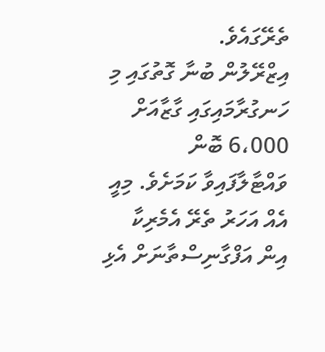ތެރޭގައެވެ.
އިޒްރޭލުން ބުނާ ގޮތުގައި މި ހަނގުރާމައިގައި ގާޒާއަށް 6،000 ބޮން ވައްޓާލާފައިވާ ކަމަށެވެ. މިއީ އެއް އަހަރު ތެރޭ އެމެރިކާ އިން އަފްގާނިސްތާނަށް އެޅި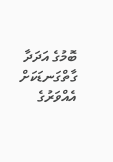ބޮމުގެ އަދަދާ ގާތްގަނޑަކަށް އެއްވަރުގެ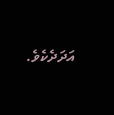އަދަދެކެވެ.